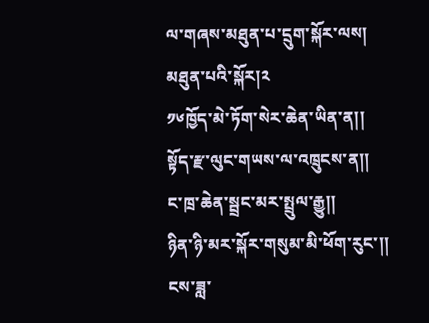ལ་གཞས་མཐུན་པ་དྲུག་སྐོར་ལས། མཐུན་པའི་སྐོར།༢
༡༦ཁྱོད་མེ་ཏོག་སེར་ཆེན་ཡིན་ན།།
སྟོད་རྫ་ལུང་གཡས་ལ་འཁྲུངས་ན།།
ང་ཁྲ་ཆེན་སྦྲང་མར་སྤྲུལ་རྒྱུ།།
ཉིན་ཉི་མར་སྐོར་གསུམ་མི་ཕོག་རུང་།།
ངས་ཟླ་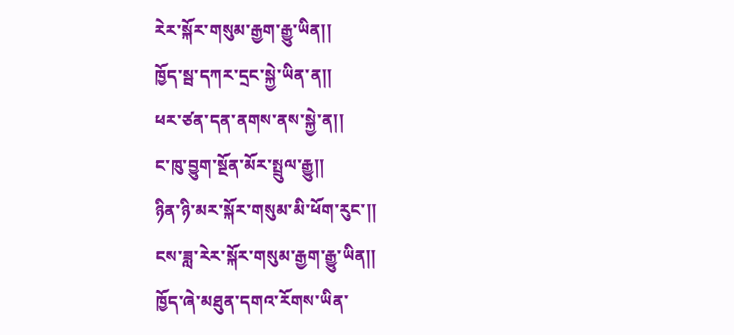རེར་སྐོར་གསུམ་རྒྱག་རྒྱུ་ཡིན།།
ཁྱོད་སྦ་དཀར་དྲང་སྐྱེ་ཡིན་ན།།
ཕར་ཙན་དན་ནགས་ནས་སྐྱེ་ན།།
ང་ཁུ་བྱུག་སྔོན་མོར་སྤྲུལ་རྒྱུ།།
ཉིན་ཉི་མར་སྐོར་གསུམ་མི་ཕོག་རུང་།།
ངས་ཟླ་རེར་སྐོར་གསུམ་རྒྱག་རྒྱུ་ཡིན།།
ཁྱོད་ཞེ་མཐུན་དགའ་རོགས་ཡིན་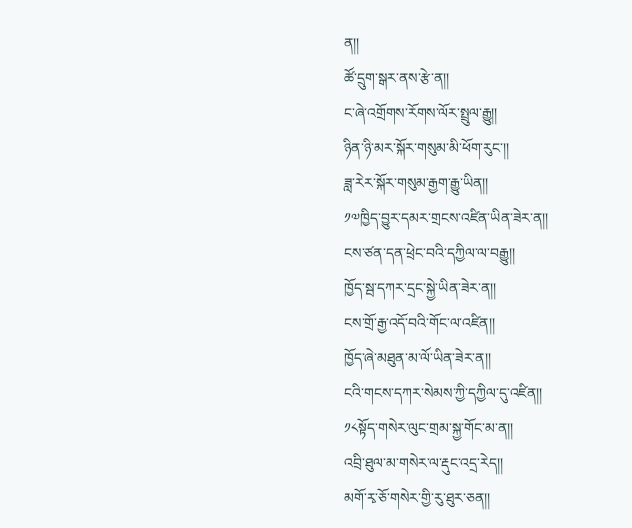ན།།
ཚོ་དྲུག་སྒར་ནས་རྩེ་ན།།
ང་ཞེ་འགྲོགས་རོགས་ལོར་སྤྲུལ་རྒྱུ།།
ཉིན་ཉི་མར་སྐོར་གསུམ་མི་ཕོག་རུང་།།
ཟླ་རེར་སྐོར་གསུམ་རྒྱག་རྒྱུ་ཡིན།།
༡༧ཁྱིད་བྱུར་དམར་གྲངས་འཛིན་ཡིན་ཟེར་ན།།
ངས་ཙན་དན་ཕྲེང་བའི་དཀྱིལ་ལ་བརྒྱུ།།
ཁྱོད་སྦ་དཀར་དྲང་སྐྱེ་ཡིན་ཟེར་ན།།
ངས་གྲོ་རྒྱ་འདོ་བའི་གོང་ལ་འཛིན།།
ཁྱོད་ཞེ་མཐུན་མ་ལོ་ཡིན་ཟེར་ན།།
ངའི་གངས་དཀར་སེམས་ཀྱི་དཀྱིལ་དུ་འཛིན།།
༡༨སྟོད་གསེར་ལུང་གྲམ་སྐྱ་གོང་མ་ན།།
འབྲི་ཐུལ་མ་གསེར་ལ་རྡུང་འདྲ་རེད།།
མགོ་རྭ་ཅོ་གསེར་གྱི་རུ་ཐུར་ཅན།།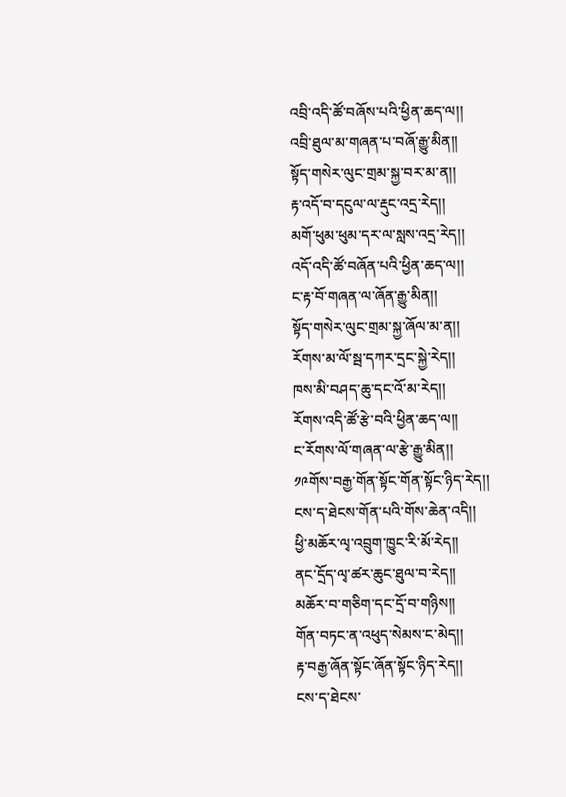འབྲི་འདི་ཚོ་བཞོས་པའི་ཕྱིན་ཆད་ལ།།
འབྲི་ཐུལ་མ་གཞན་པ་བཞོ་རྒྱུ་མིན།།
སྟོད་གསེར་ལུང་གྲམ་སྐྱ་བར་མ་ན།།
རྟ་འདོ་བ་དངུལ་ལ་རྡུང་འདྲ་རེད།།
མགོ་ཕུམ་ཕུམ་དར་ལ་སླས་འདྲ་རེད།།
འདོ་འདི་ཚོ་བཞོན་པའི་ཕྱིན་ཆད་ལ།།
ང་རྟ་བོ་གཞན་ལ་ཞོན་རྒྱུ་མིན།།
སྟོད་གསེར་ལུང་གྲམ་སྐྱ་ཞོལ་མ་ན།།
རོགས་མ་ལོ་སྦ་དཀར་དྲང་སྐྱེ་རེད།།
ཁས་མི་བཤད་ཆུ་དང་འོ་མ་རེད།།
རོགས་འདི་ཚོ་རྩེ་བའི་ཕྱིན་ཆད་ལ།།
ང་རོགས་ལོ་གཞན་ལ་རྩེ་རྒྱུ་མིན།།
༡༩གོས་བརྒྱ་གོན་སྟོང་གོན་སྟོང་ཉིད་རེད།།
ངས་ད་ཐེངས་གོན་པའི་གོས་ཆེན་འདི།།
ཕྱི་མཆོར་ལྭ་འབྲུག་ཁྱུང་རི་མོ་རེད།།
ནང་དྲོད་ལྭ་ཚར་ཆུང་ཐུལ་བ་རེད།།
མཆོར་བ་གཅིག་དང་དྲོ་བ་གཉིས།།
གོན་བཏང་ན་འཕུད་སེམས་ང་མེད།།
རྟ་བརྒྱ་ཞོན་སྟོང་ཞོན་སྟོང་ཉིད་རེད།།
ངས་ད་ཐེངས་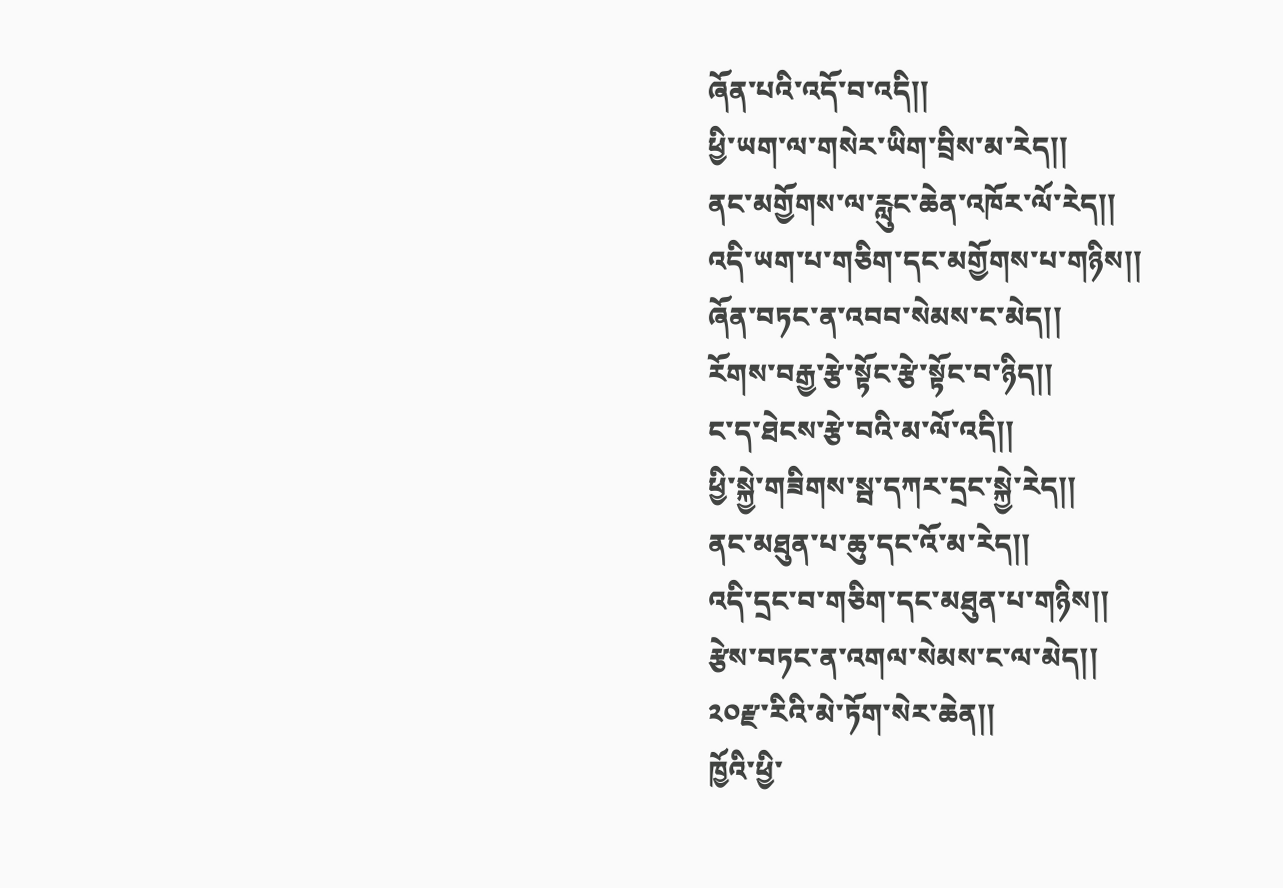ཞོན་པའི་འདོ་བ་འདི།།
ཕྱི་ཡག་ལ་གསེར་ཡིག་བྲིས་མ་རེད།།
ནང་མགྱོགས་ལ་རླུང་ཆེན་འཁོར་ལོ་རེད།།
འདི་ཡག་པ་གཅིག་དང་མགྱོགས་པ་གཉིས།།
ཞོན་བཏང་ན་འབབ་སེམས་ང་མེད།།
རོགས་བརྒྱ་རྩེ་སྟོང་རྩེ་སྟོང་བ་ཉིད།།
ང་ད་ཐེངས་རྩེ་བའི་མ་ལོ་འདི།།
ཕྱི་སྐྱེ་གཟིགས་སྦ་དཀར་དྲང་སྐྱེ་རེད།།
ནང་མཐུན་པ་ཆུ་དང་འོ་མ་རེད།།
འདི་དྲང་བ་གཅིག་དང་མཐུན་པ་གཉིས།།
རྩེས་བཏང་ན་འགལ་སེམས་ང་ལ་མེད།།
༢༠རྫ་རིའི་མེ་ཏོག་སེར་ཆེན།།
ཁྱོའི་ཕྱི་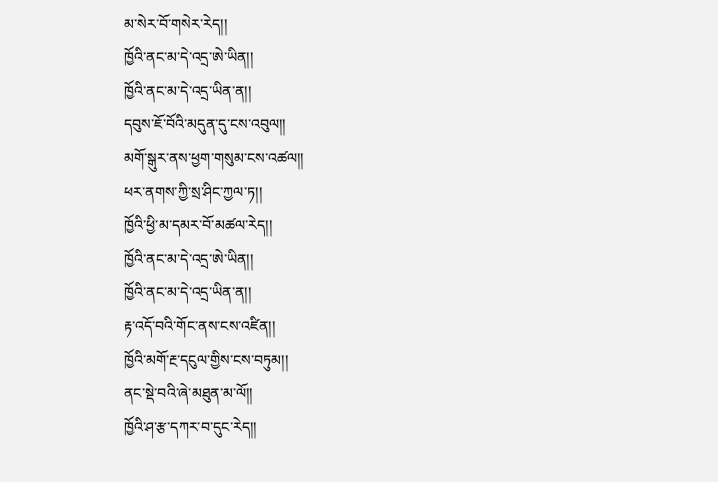མ་སེར་བོ་གསེར་རེད།།
ཁྱོའི་ནང་མ་དེ་འདྲ་ཨེ་ཡིན།།
ཁྱོའི་ནང་མ་དེ་འདྲ་ཡིན་ན།།
དབུས་ཇོ་བོའི་མདུན་དུ་ངས་འབུལ།།
མགོ་སྒུར་ནས་ཕྱག་གསུམ་ངས་འཚལ།།
ཕར་ནགས་ཀྱི་སྲ་ཤིང་ཀྱལ་ཏ།།
ཁྱོའི་ཕྱི་མ་དམར་བོ་མཚལ་རེད།།
ཁྱོའི་ནང་མ་དེ་འདྲ་ཨེ་ཡིན།།
ཁྱོའི་ནང་མ་དེ་འདྲ་ཡིན་ན།།
རྟ་འདོ་བའི་གོང་ནས་ངས་འཛིན།།
ཁྱོའི་མགོ་རྔ་དངུལ་གྱིས་ངས་བཏུམ།།
ནང་སྡེ་བའི་ཞེ་མཐུན་མ་ལོ།།
ཁྱོའི་ཤ་རྩ་དཀར་བ་དུང་རེད།།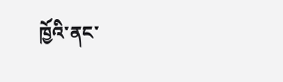ཁྱོའི་ནང་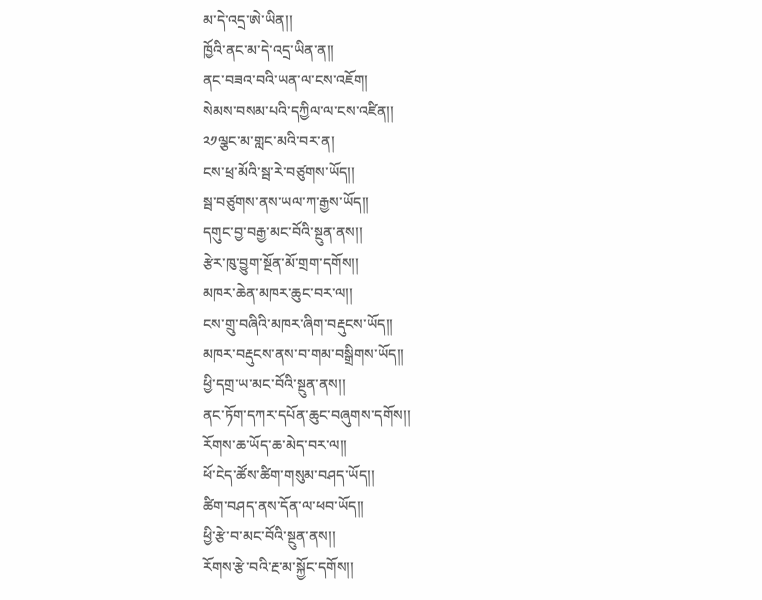མ་དེ་འདྲ་ཨེ་ཡིན།།
ཁྱོའི་ནང་མ་དེ་འདྲ་ཡིན་ན།།
ནང་བཟའ་བའི་ཡན་ལ་ངས་འཇོག།
སེམས་བསམ་པའི་དཀྱིལ་ལ་ངས་འཛིན།།
༢༡ལྕང་མ་གླང་མའི་བར་ན།
ངས་ཕྲ་མོའི་སྦ་རེ་བཙུགས་ཡོད།།
སྦ་བཙུགས་ནས་ཡལ་ཀ་རྒྱས་ཡོད།།
དགུང་བྱ་བརྒྱ་མང་བོའི་སྔུན་ནས།།
རྩེར་ཁུ་བྱུག་སྔོན་མོ་གྲག་དགོས།།
མཁར་ཆེན་མཁར་ཆུང་བར་ལ།།
ངས་གྲུ་བཞིའི་མཁར་ཞིག་བརྡུངས་ཡོད།།
མཁར་བརྡུངས་ནས་བ་གམ་བསྒྲིགས་ཡོད།།
ཕྱི་དགྲ་ཡ་མང་བོའི་སྔུན་ནས།།
ནང་ཏོག་དཀར་དཔོན་ཆུང་བཞུགས་དགོས།།
རོགས་ཆ་ཡོད་ཆ་མེད་བར་ལ།།
ཕོ་ངེད་ཚོས་ཚིག་གསུམ་བཤད་ཡོད།།
ཚིག་བཤད་ནས་དོན་ལ་ཕབ་ཡོད།།
ཕྱི་རྩེ་བ་མང་བོའི་སྔུན་ནས།།
རོགས་རྩེ་བའི་རྔ་མ་སྐྱོང་དགོས།།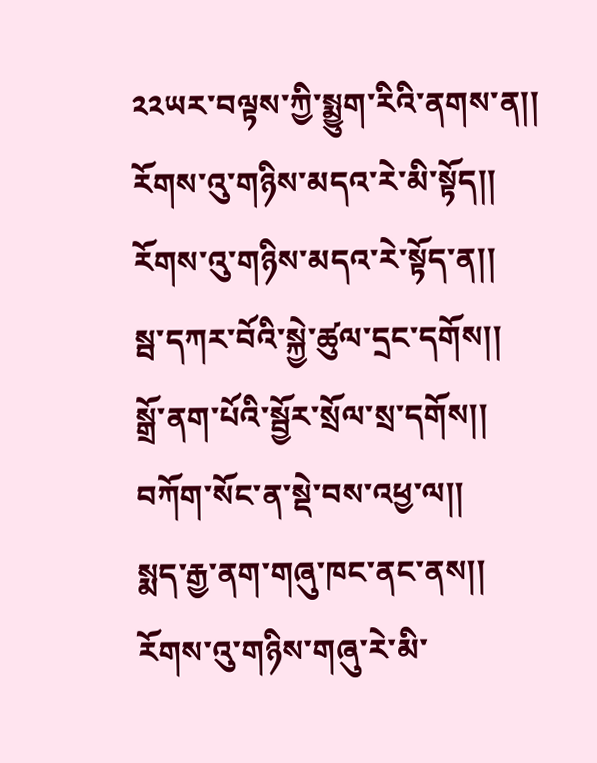༢༢ཡར་བལྟས་ཀྱི་སྨྱུག་རིའི་ནགས་ན།།
རོགས་འུ་གཉིས་མདའ་རེ་མི་སྟོད།།
རོགས་འུ་གཉིས་མདའ་རེ་སྟོད་ན།།
སྦ་དཀར་བོའི་སྐྱེ་ཚུལ་དྲང་དགོས།།
སྒྲོ་ནག་པོའི་སྦྱོར་སྲོལ་སྲ་དགོས།།
བཀོག་སོང་ན་སྡེ་བས་འཕྱ་ལ།།
སྨད་རྒྱ་ནག་གཞུ་ཁང་ནང་ནས།།
རོགས་འུ་གཉིས་གཞུ་རེ་མི་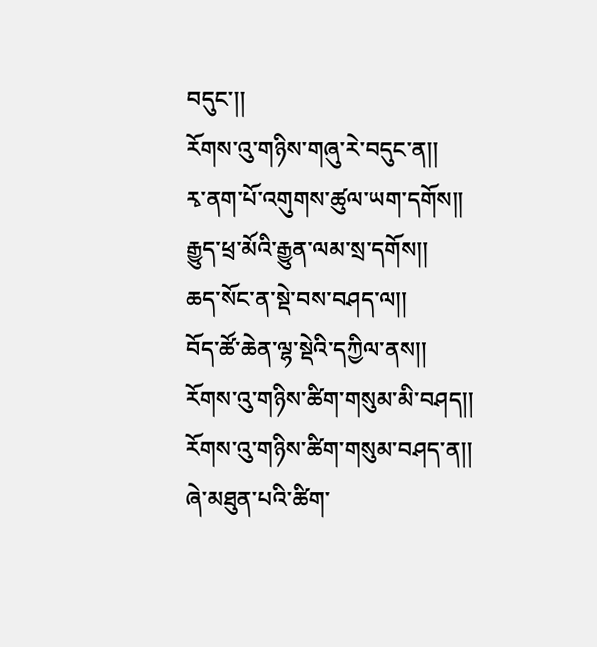བདུང་།།
རོགས་འུ་གཉིས་གཞུ་རེ་བདུང་ན།།
རྭ་ནག་པོ་འགུགས་ཚུལ་ཡག་དགོས།།
རྒྱུད་ཕྲ་མོའི་རྒྱུན་ལམ་སྲ་དགོས།།
ཆད་སོང་ན་སྡེ་བས་བཤད་ལ།།
བོད་ཚོ་ཆེན་ལྷ་སྡེའི་དཀྱིལ་ནས།།
རོགས་འུ་གཉིས་ཚིག་གསུམ་མི་བཤད།།
རོགས་འུ་གཉིས་ཚིག་གསུམ་བཤད་ན།།
ཞེ་མཐུན་པའི་ཚིག་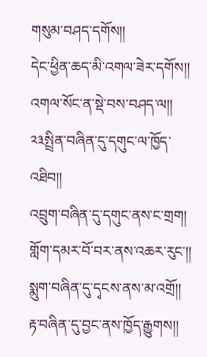གསུམ་བཤད་དགོས།།
དེང་ཕྱིན་ཆད་མི་འགལ་ཟེར་དགོས།།
འགལ་སོང་ན་སྡེ་བས་བཤད་ལ།།
༢༣སྤྲིན་བཞིན་དུ་དགུང་ལ་ཁྱོད་འཐིབ།།
འབྲུག་བཞིན་དུ་དགུང་ནས་ང་གྲག།
གློག་དམར་བོ་བར་ནས་འཆར་རུང་།།
སྨུག་བཞིན་དུ་དྭངས་ནས་མ་འགྲོ།།
རྟ་བཞིན་དུ་བྱང་ནས་ཁྱོད་རྒྱུགས།།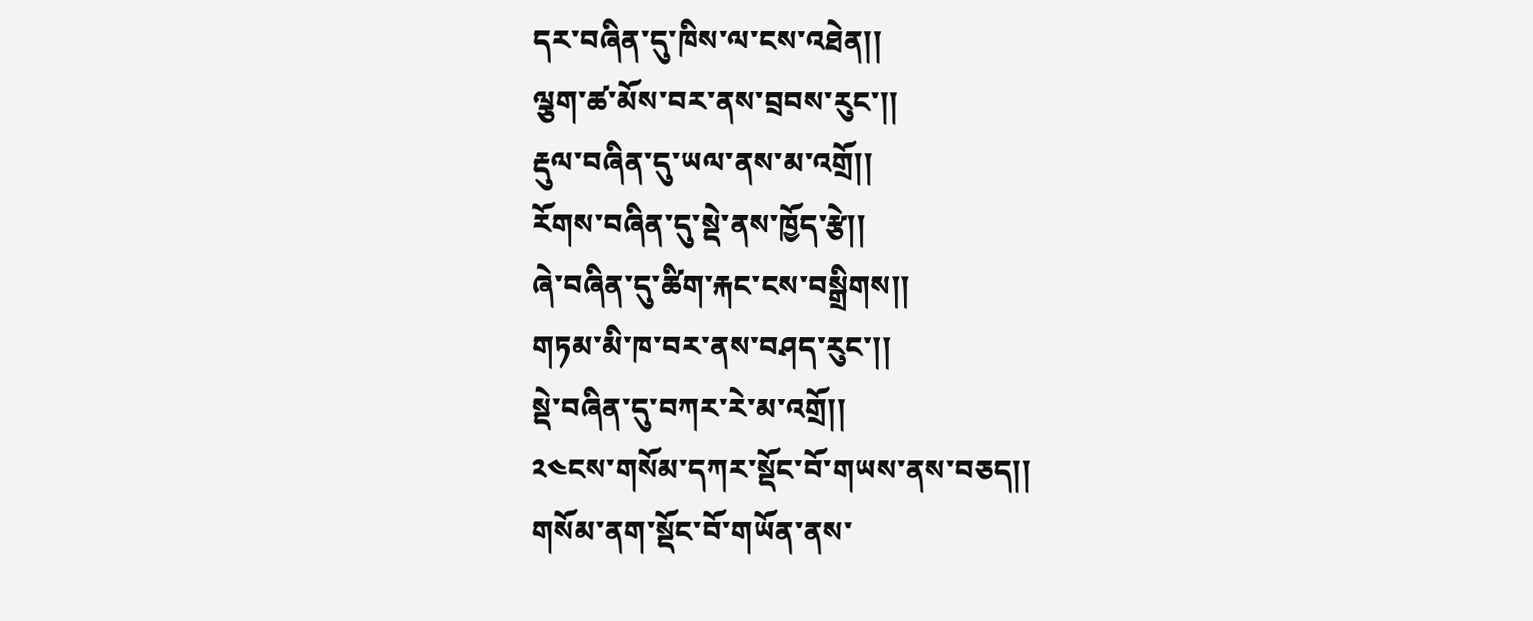དར་བཞིན་དུ་ཁིས་ལ་ངས་འཐེན།།
ལྕག་ཚ་མོས་བར་ནས་བྲབས་རུང་།།
རྡུལ་བཞིན་དུ་ཡལ་ནས་མ་འགྲོ།།
རོགས་བཞིན་དུ་སྡེ་ནས་ཁྱོད་རྩེ།།
ཞེ་བཞིན་དུ་ཚིག་རྐང་ངས་བསྒྲིགས།།
གཏམ་མི་ཁ་བར་ནས་བཤད་རུང་།།
སྡེ་བཞིན་དུ་བཀར་རེ་མ་འགྲོ།།
༢༤ངས་གསོམ་དཀར་སྡོང་བོ་གཡས་ནས་བཅད།།
གསོམ་ནག་སྡོང་བོ་གཡོན་ནས་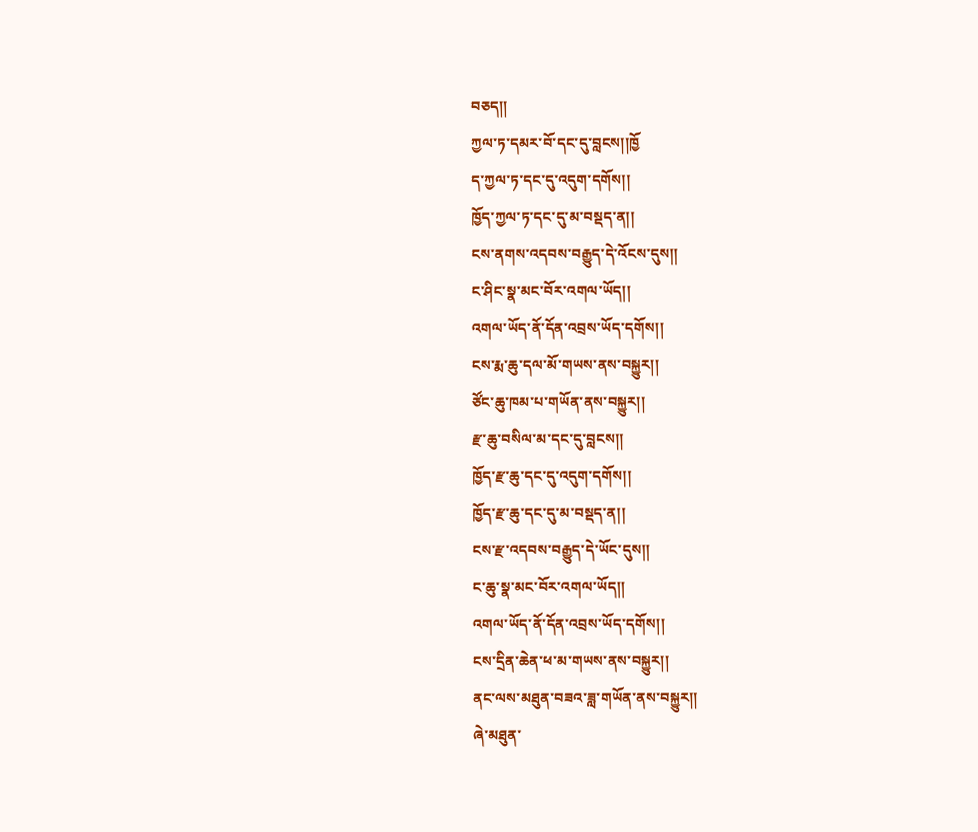བཅད།།
ཀྱལ་ཏ་དམར་བོ་དང་དུ་བླངས།།ཁྱོ
ད་ཀྱལ་ཏ་དང་དུ་འདུག་དགོས།།
ཁྱོད་ཀྱལ་ཏ་དང་དུ་མ་བསྡད་ན།།
ངས་ནགས་འདབས་བརྒྱུད་དེ་འོངས་དུས།།
ང་ཤིང་སྣ་མང་བོར་འགལ་ཡོད།།
འགལ་ཡོད་ནོ་དོན་འབྲས་ཡོད་དགོས།།
ངས་རྨ་ཆུ་དལ་མོ་གཡས་ནས་བསྐྱུར།།
ཙོང་ཆུ་ཁམ་པ་གཡོན་ནས་བསྐྱུར།།
རྫ་ཆུ་བསིལ་མ་དང་དུ་བླངས།།
ཁྱོད་རྫ་ཆུ་དང་དུ་འདུག་དགོས།།
ཁྱོད་རྫ་ཆུ་དང་དུ་མ་བསྡད་ན།།
ངས་རྫ་འདབས་བརྒྱུད་དེ་ཡོང་དུས།།
ང་ཆུ་སྣ་མང་བོར་འགལ་ཡོད།།
འགལ་ཡོད་ནོ་དོན་འབྲས་ཡོད་དགོས།།
ངས་དྲིན་ཆེན་ཕ་མ་གཡས་ནས་བསྐྱུར།།
ནང་ལས་མཐུན་བཟའ་ཟླ་གཡོན་ནས་བསྐྱུར།།
ཞེ་མཐུན་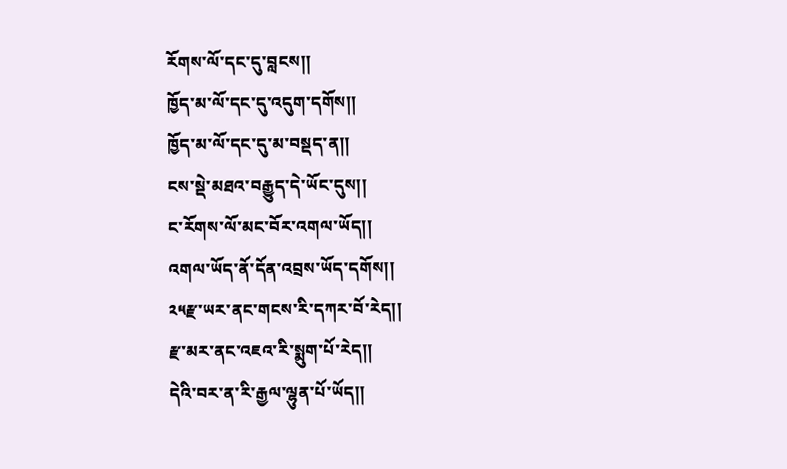རོགས་ལོ་དང་དུ་བླངས།།
ཁྱོད་མ་ལོ་དང་དུ་འདུག་དགོས།།
ཁྱོད་མ་ལོ་དང་དུ་མ་བསྡད་ན།།
ངས་སྡེ་མཐའ་བརྒྱུད་དེ་ཡོང་དུས།།
ང་རོགས་ལོ་མང་བོར་འགལ་ཡོད།།
འགལ་ཡོད་ནོ་དོན་འབྲས་ཡོད་དགོས།།
༢༥རྫ་ཡར་ནང་གངས་རི་དཀར་བོ་རེད།།
རྫ་མར་ནང་འཇའ་རི་སྨུག་པོ་རེད།།
དེའི་བར་ན་རི་རྒྱལ་ལྷུན་པོ་ཡོད།།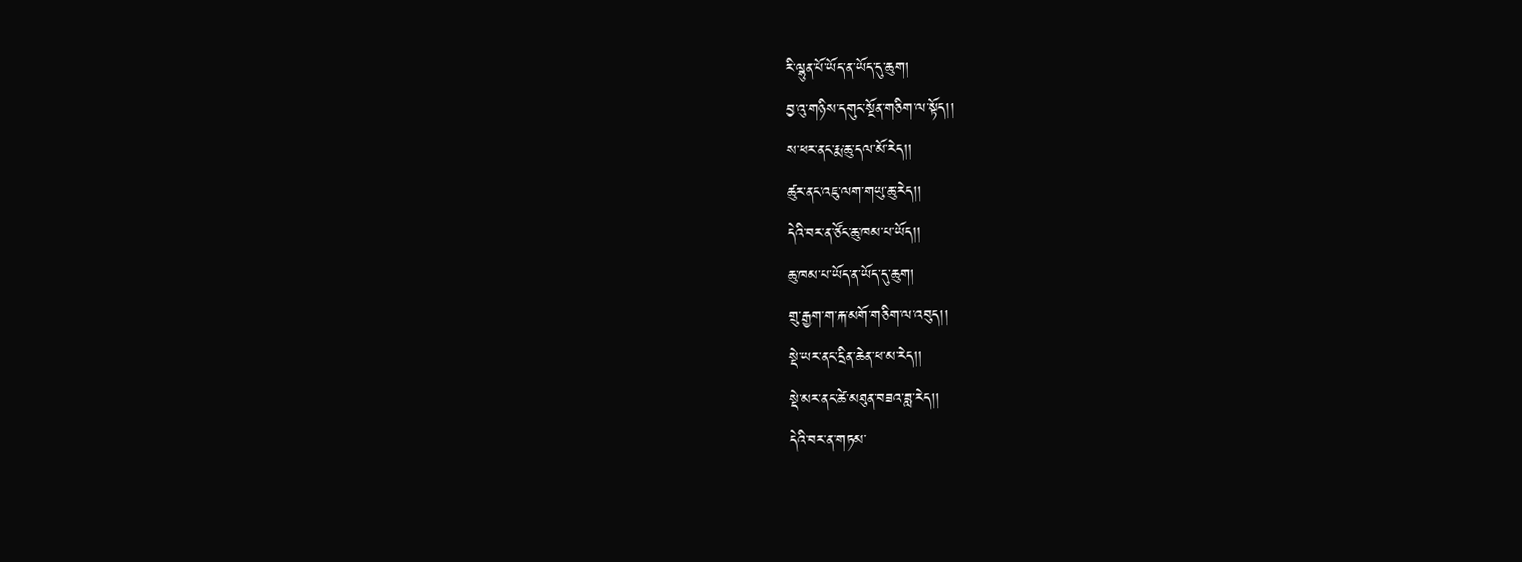རི་ལྷུན་པོ་ཡོད་ན་ཡོད་དུ་ཆུག།
བྱ་འུ་གཉིས་དགུང་སྔོན་གཅིག་ལ་སྟོད།།
ས་ཕར་ནང་རྨ་ཆུ་དལ་མོ་རེད།།
ཚུར་ནང་འཇུ་ལག་གཡུ་ཆུ་རེད།།
དེའི་བར་ན་ཙོང་ཆུ་ཁམ་པ་ཡོད།།
ཆུ་ཁམ་པ་ཡོད་ན་ཡོད་དུ་ཆུག།
གྲུ་རྒྱག་ག་རྐ་མགོ་གཅིག་ལ་འབུད།།
སྡེ་ཡར་ནང་དྲིན་ཆེན་ཕ་མ་རེད།།
སྡེ་མར་ནང་ཚེ་མཐུན་བཟའ་ཟླ་རེད།།
དེའི་བར་ན་གཏམ་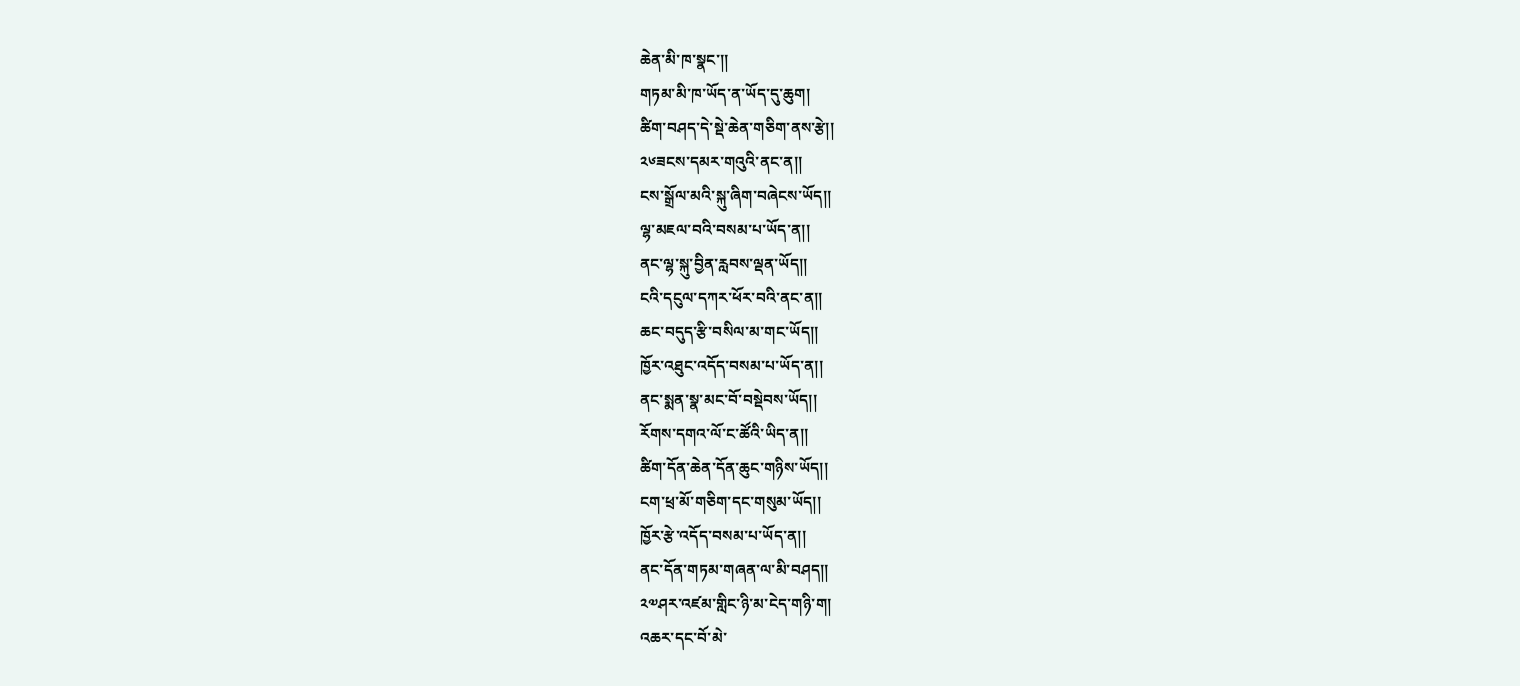ཆེན་མི་ཁ་སྣང་།།
གཏམ་མི་ཁ་ཡོད་ན་ཡོད་དུ་ཆུག།
ཚིག་བཤད་དེ་སྡེ་ཆེན་གཅིག་ནས་རྩེ།།
༢༦ཟངས་དམར་གའུའི་ནང་ན།།
ངས་སྒྲོལ་མའི་སྐུ་ཞིག་བཞེངས་ཡོད།།
ལྷ་མཇལ་བའི་བསམ་པ་ཡོད་ན།།
ནང་ལྷ་སྐུ་བྱིན་རླབས་ལྡན་ཡོད།།
ངའི་དངུལ་དཀར་ཕོར་བའི་ནང་ན།།
ཆང་བདུད་རྩི་བསིལ་མ་གང་ཡོད།།
ཁྱོར་འཐུང་འདོད་བསམ་པ་ཡོད་ན།།
ནང་སྨན་སྣ་མང་བོ་བསྡེབས་ཡོད།།
རོགས་དགའ་ལོ་ང་ཚོའི་ཡིད་ན།།
ཚིག་དོན་ཆེན་དོན་ཆུང་གཉིས་ཡོད།།
ངག་ཕྲ་མོ་གཅིག་དང་གསུམ་ཡོད།།
ཁྱོར་རྩེ་འདོད་བསམ་པ་ཡོད་ན།།
ནང་དོན་གཏམ་གཞན་ལ་མི་བཤད།།
༢༧ཤར་འཛམ་གླིང་ཉི་མ་ངེད་གཉི་ག།
འཆར་དང་བོ་མེ་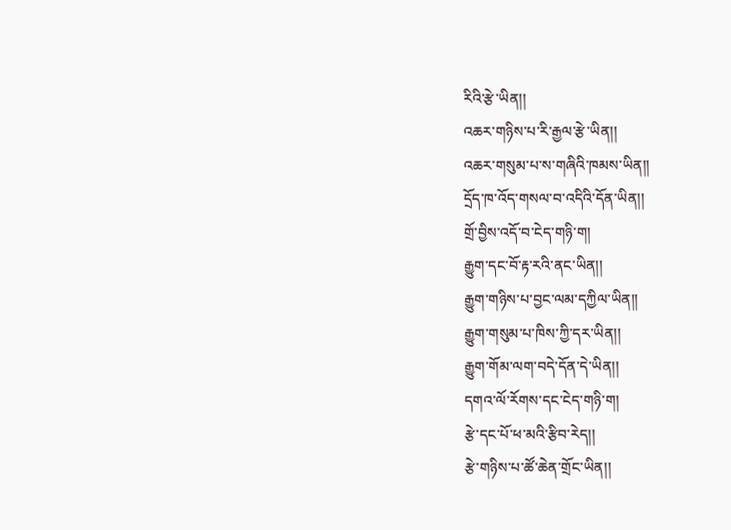རིའི་རྩེ་ཡིན།།
འཆར་གཉིས་པ་རི་རྒྱལ་རྩེ་ཡིན།།
འཆར་གསུམ་པ་ས་གཞིའི་ཁམས་ཡིན།།
དྲོད་ཁ་འོད་གསལ་བ་འདིའི་དོན་ཡིན།།
གྲོ་བྱིས་འདོ་བ་ངེད་གཉི་ག།
རྒྱུག་དང་བོ་རྟ་རའི་ནང་ཡིན།།
རྒྱུག་གཉིས་པ་བྱང་ལམ་དཀྱིལ་ཡིན།།
རྒྱུག་གསུམ་པ་ཁིས་ཀྱི་དར་ཡིན།།
རྒྱུག་གོམ་ལག་བདེ་དོན་དེ་ཡིན།།
དགའ་ལོ་རོགས་དང་ངེད་གཉི་ག།
རྩེ་དང་པོ་ཕ་མའི་རྩིབ་རེད།།
རྩེ་གཉིས་པ་ཚོ་ཆེན་གྲོང་ཡིན།།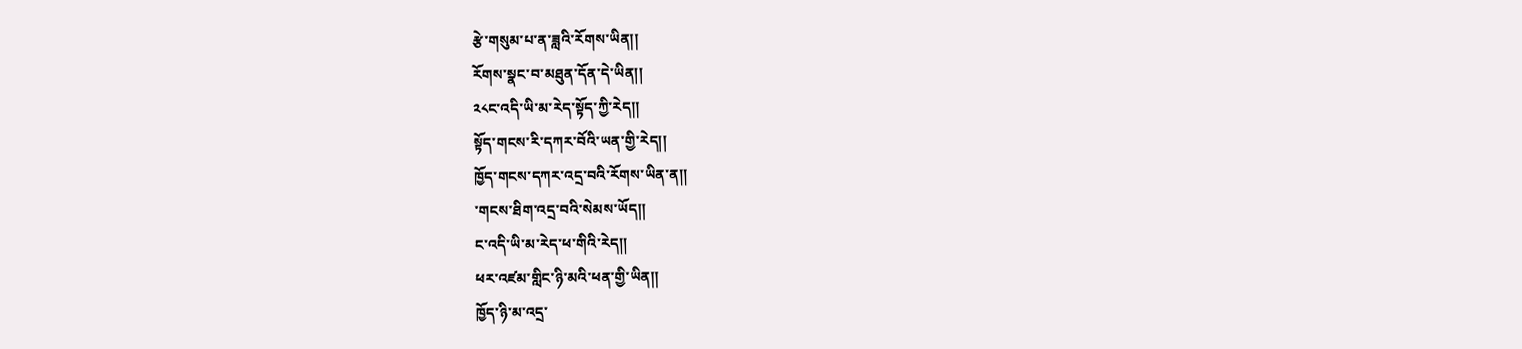རྩེ་གསུམ་པ་ན་ཟླའི་རོགས་ཡིན།།
རོགས་སྣང་བ་མཐུན་དོན་དེ་ཡིན།།
༢༨ང་འདི་ཡི་མ་རེད་སྟོད་ཀྱི་རེད།།
སྟོད་གངས་རི་དཀར་བོའི་ཡན་གྱི་རེད།།
ཁྱོད་གངས་དཀར་འདྲ་བའི་རོགས་ཡིན་ན།།
་གངས་ཐིག་འདྲ་བའི་སེམས་ཡོད།།
ང་འདི་ཡི་མ་རེད་ཕ་གིའི་རེད།།
ཕར་འཛམ་གླིང་ཉི་མའི་ཕན་གྱི་ཡིན།།
ཁྱོད་ཉི་མ་འདྲ་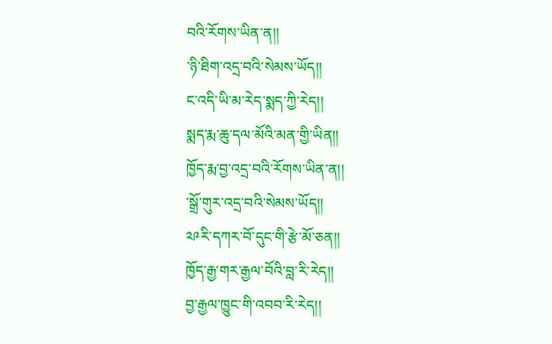བའི་རོགས་ཡིན་ན།།
་ཉི་ཐིག་འདྲ་བའི་སེམས་ཡོད།།
ང་འདི་ཡི་མ་རེད་སྨད་ཀྱི་རེད།།
སྨད་རྨ་ཆུ་དལ་མོའི་མན་གྱི་ཡིན།།
ཁྱོད་རྨ་བྱ་འདྲ་བའི་རོགས་ཡིན་ན།།
་སྒྲོ་གུར་འདྲ་བའི་སེམས་ཡོད།།
༢༩རི་དཀར་བོ་དུང་གི་རྩེ་མོ་ཅན།།
ཁྱོད་རྒྱ་གར་རྒྱལ་བོའི་བླ་རི་རེད།།
བྱ་རྒྱལ་ཁྱུང་གི་འབབ་རི་རེད།།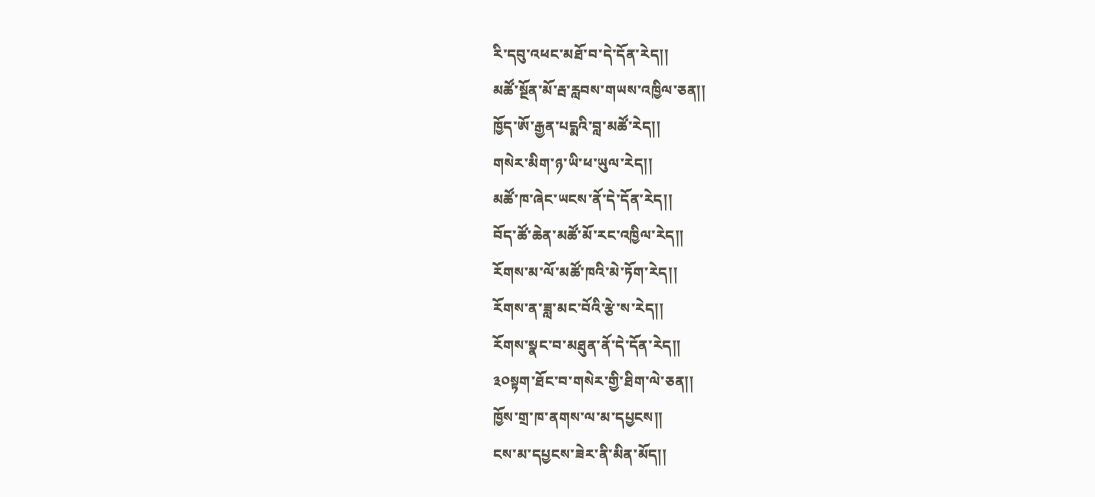རི་དབུ་འཕང་མཐོ་བ་དེ་དོན་རེད།།
མཚོ་སྔོན་མོ་རྦ་རླབས་གཡས་འཁྱིལ་ཅན།།
ཁྱོད་ཨོ་རྒྱན་པདྨའི་བླ་མཚོ་རེད།།
གསེར་མིག་ཉ་ཡི་ཕ་ཡུལ་རེད།།
མཚོ་ཁ་ཞེང་ཡངས་ནོ་དེ་དོན་རེད།།
བོད་ཚོ་ཆེན་མཚོ་མོ་རང་འཁྱིལ་རེད།།
རོགས་མ་ལོ་མཚོ་ཁའི་མེ་ཏོག་རེད།།
རོགས་ན་ཟླ་མང་བོའི་རྩེ་ས་རེད།།
རོགས་སྣང་བ་མཐུན་ནོ་དེ་དོན་རེད།།
༣༠སྟག་ཐོང་བ་གསེར་གྱི་ཐིག་ལེ་ཅན།།
ཁྱོས་གྲ་ཁ་ནགས་ལ་མ་དཔྱངས།།
ངས་མ་དཔྱངས་ཟེར་ནི་མིན་མོད།།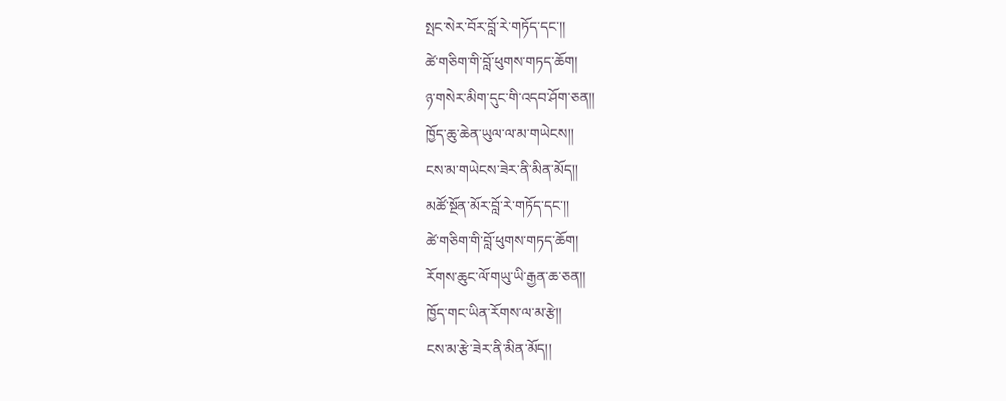སྤང་སེར་བོར་བློ་རེ་གཏོད་དང་།།
ཚེ་གཅིག་གི་བློ་ཕུགས་གཏད་ཆོག།
ཉ་གསེར་མིག་དུང་གི་འདབ་ཤོག་ཅན།།
ཁྱོད་ཆུ་ཆེན་ཡུལ་ལ་མ་གཡེངས།།
ངས་མ་གཡེངས་ཟེར་ནི་མིན་མོད།།
མཚོ་སྔོན་མོར་བློ་རེ་གཏོད་དང་།།
ཚེ་གཅིག་གི་བློ་ཕུགས་གཏད་ཆོག།
རོགས་ཆུང་ལོ་གཡུ་ཡི་རྒྱན་ཆ་ཅན།།
ཁྱོད་གང་ཡིན་རོགས་ལ་མ་རྩེ།།
ངས་མ་རྩེ་ཟེར་ནི་མིན་མོད།།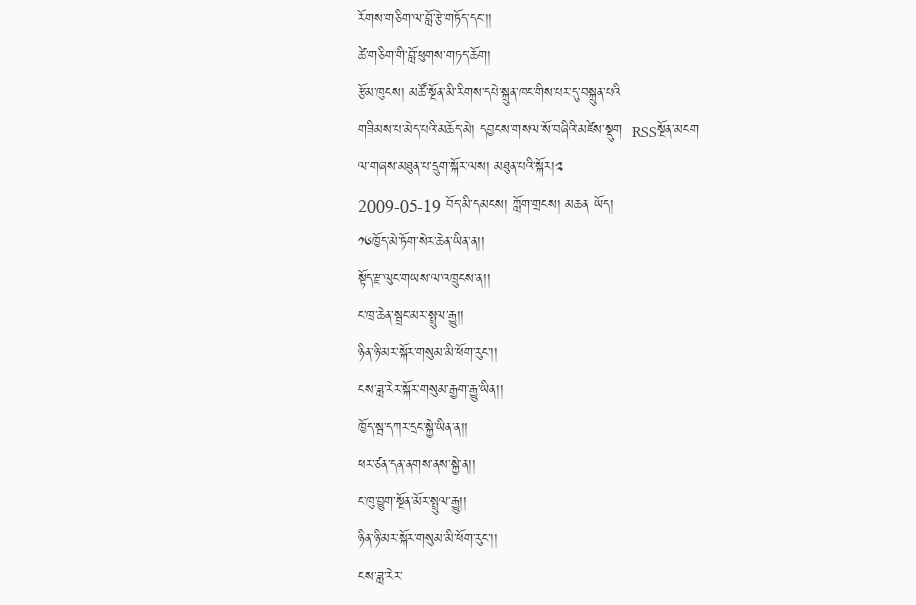རོགས་གཅིག་ལ་བློ་རྩེ་གཏོད་དང་།།
ཚེ་གཅིག་གི་བློ་ཕུགས་གཏད་ཆོག།
རྩོམ་ཁུངས། མཚོ་སྔོན་མི་རིགས་དཔེ་སྐྲུན་ཁང་གིས་པར་དུ་བསྐྲུན་པའི
གཟིམས་པ་མེད་པའི་མཆོད་མེ། དབྱངས་གསལ་སོ་བཞིའི་མཛེས་སྡུག  RSSསྔོན་མངག
ལ་གཞས་མཐུན་པ་དྲུག་སྐོར་ལས། མཐུན་པའི་སྐོར།༢
2009-05-19 བོད་མི་དམངས། ཀློག་གྲངས། མཆན ཡོད།
༡༦ཁྱོད་མེ་ཏོག་སེར་ཆེན་ཡིན་ན།།
སྟོད་རྫ་ལུང་གཡས་ལ་འཁྲུངས་ན།།
ང་ཁྲ་ཆེན་སྦྲང་མར་སྤྲུལ་རྒྱུ།།
ཉིན་ཉི་མར་སྐོར་གསུམ་མི་ཕོག་རུང་།།
ངས་ཟླ་རེར་སྐོར་གསུམ་རྒྱག་རྒྱུ་ཡིན།།
ཁྱོད་སྦ་དཀར་དྲང་སྐྱེ་ཡིན་ན།།
ཕར་ཙན་དན་ནགས་ནས་སྐྱེ་ན།།
ང་ཁུ་བྱུག་སྔོན་མོར་སྤྲུལ་རྒྱུ།།
ཉིན་ཉི་མར་སྐོར་གསུམ་མི་ཕོག་རུང་།།
ངས་ཟླ་རེར་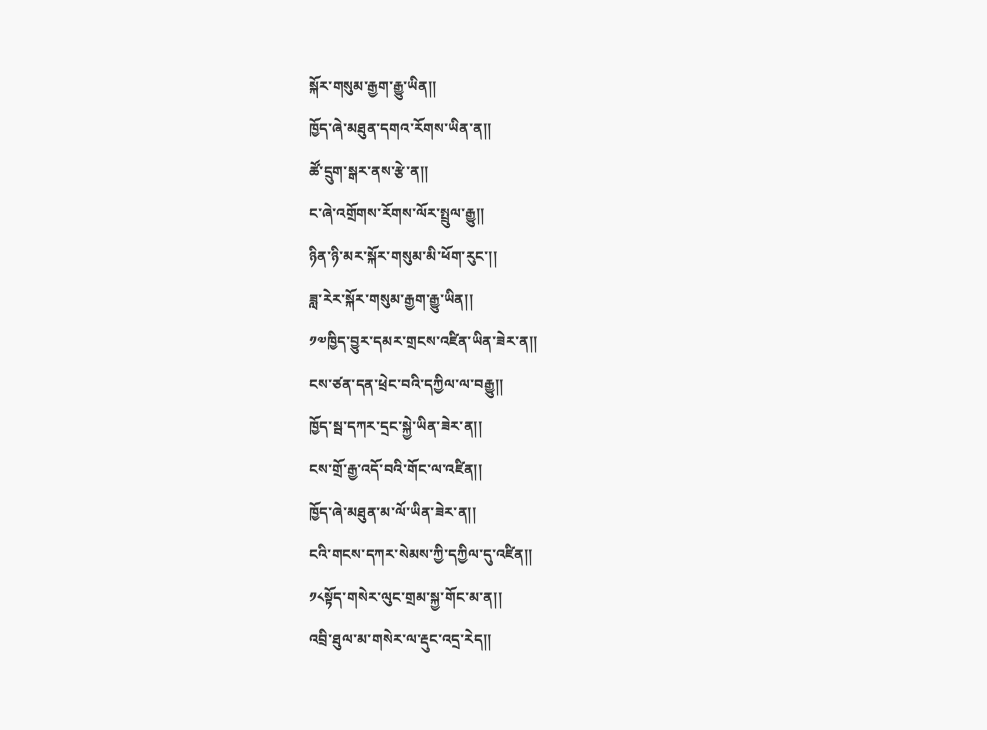སྐོར་གསུམ་རྒྱག་རྒྱུ་ཡིན།།
ཁྱོད་ཞེ་མཐུན་དགའ་རོགས་ཡིན་ན།།
ཚོ་དྲུག་སྒར་ནས་རྩེ་ན།།
ང་ཞེ་འགྲོགས་རོགས་ལོར་སྤྲུལ་རྒྱུ།།
ཉིན་ཉི་མར་སྐོར་གསུམ་མི་ཕོག་རུང་།།
ཟླ་རེར་སྐོར་གསུམ་རྒྱག་རྒྱུ་ཡིན།།
༡༧ཁྱིད་བྱུར་དམར་གྲངས་འཛིན་ཡིན་ཟེར་ན།།
ངས་ཙན་དན་ཕྲེང་བའི་དཀྱིལ་ལ་བརྒྱུ།།
ཁྱོད་སྦ་དཀར་དྲང་སྐྱེ་ཡིན་ཟེར་ན།།
ངས་གྲོ་རྒྱ་འདོ་བའི་གོང་ལ་འཛིན།།
ཁྱོད་ཞེ་མཐུན་མ་ལོ་ཡིན་ཟེར་ན།།
ངའི་གངས་དཀར་སེམས་ཀྱི་དཀྱིལ་དུ་འཛིན།།
༡༨སྟོད་གསེར་ལུང་གྲམ་སྐྱ་གོང་མ་ན།།
འབྲི་ཐུལ་མ་གསེར་ལ་རྡུང་འདྲ་རེད།།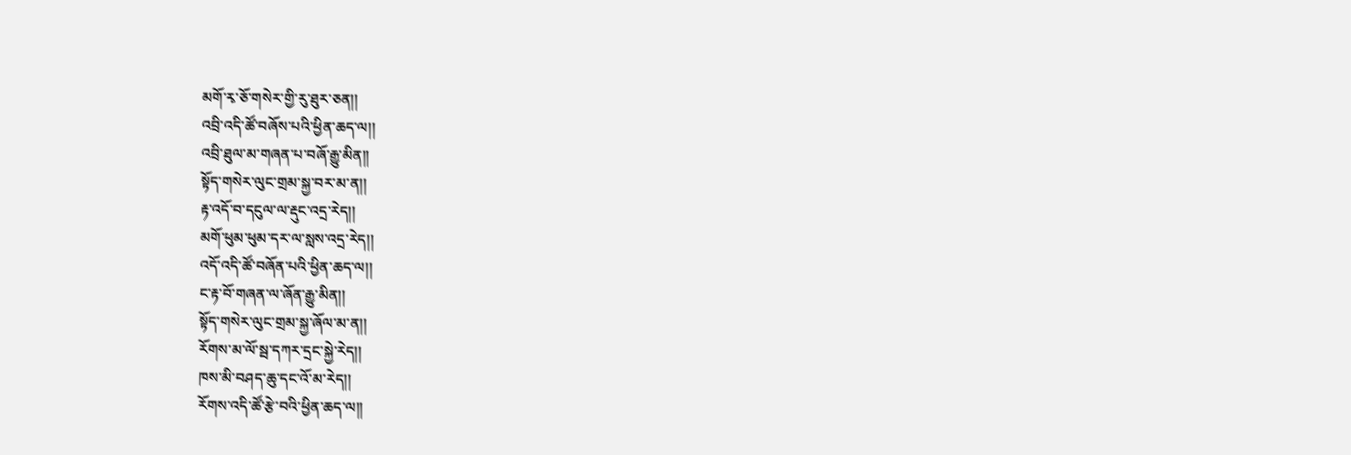མགོ་རྭ་ཅོ་གསེར་གྱི་རུ་ཐུར་ཅན།།
འབྲི་འདི་ཚོ་བཞོས་པའི་ཕྱིན་ཆད་ལ།།
འབྲི་ཐུལ་མ་གཞན་པ་བཞོ་རྒྱུ་མིན།།
སྟོད་གསེར་ལུང་གྲམ་སྐྱ་བར་མ་ན།།
རྟ་འདོ་བ་དངུལ་ལ་རྡུང་འདྲ་རེད།།
མགོ་ཕུམ་ཕུམ་དར་ལ་སླས་འདྲ་རེད།།
འདོ་འདི་ཚོ་བཞོན་པའི་ཕྱིན་ཆད་ལ།།
ང་རྟ་བོ་གཞན་ལ་ཞོན་རྒྱུ་མིན།།
སྟོད་གསེར་ལུང་གྲམ་སྐྱ་ཞོལ་མ་ན།།
རོགས་མ་ལོ་སྦ་དཀར་དྲང་སྐྱེ་རེད།།
ཁས་མི་བཤད་ཆུ་དང་འོ་མ་རེད།།
རོགས་འདི་ཚོ་རྩེ་བའི་ཕྱིན་ཆད་ལ།།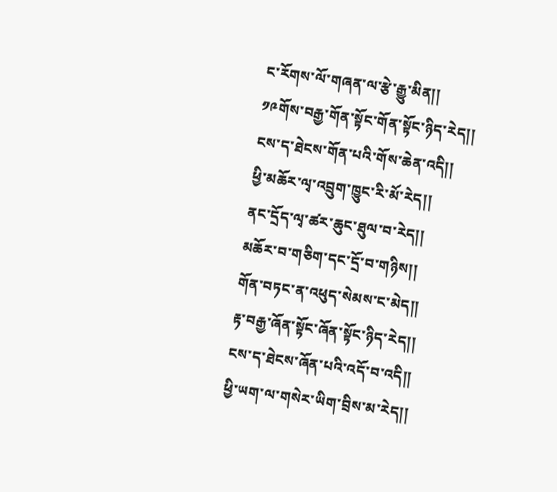ང་རོགས་ལོ་གཞན་ལ་རྩེ་རྒྱུ་མིན།།
༡༩གོས་བརྒྱ་གོན་སྟོང་གོན་སྟོང་ཉིད་རེད།།
ངས་ད་ཐེངས་གོན་པའི་གོས་ཆེན་འདི།།
ཕྱི་མཆོར་ལྭ་འབྲུག་ཁྱུང་རི་མོ་རེད།།
ནང་དྲོད་ལྭ་ཚར་ཆུང་ཐུལ་བ་རེད།།
མཆོར་བ་གཅིག་དང་དྲོ་བ་གཉིས།།
གོན་བཏང་ན་འཕུད་སེམས་ང་མེད།།
རྟ་བརྒྱ་ཞོན་སྟོང་ཞོན་སྟོང་ཉིད་རེད།།
ངས་ད་ཐེངས་ཞོན་པའི་འདོ་བ་འདི།།
ཕྱི་ཡག་ལ་གསེར་ཡིག་བྲིས་མ་རེད།།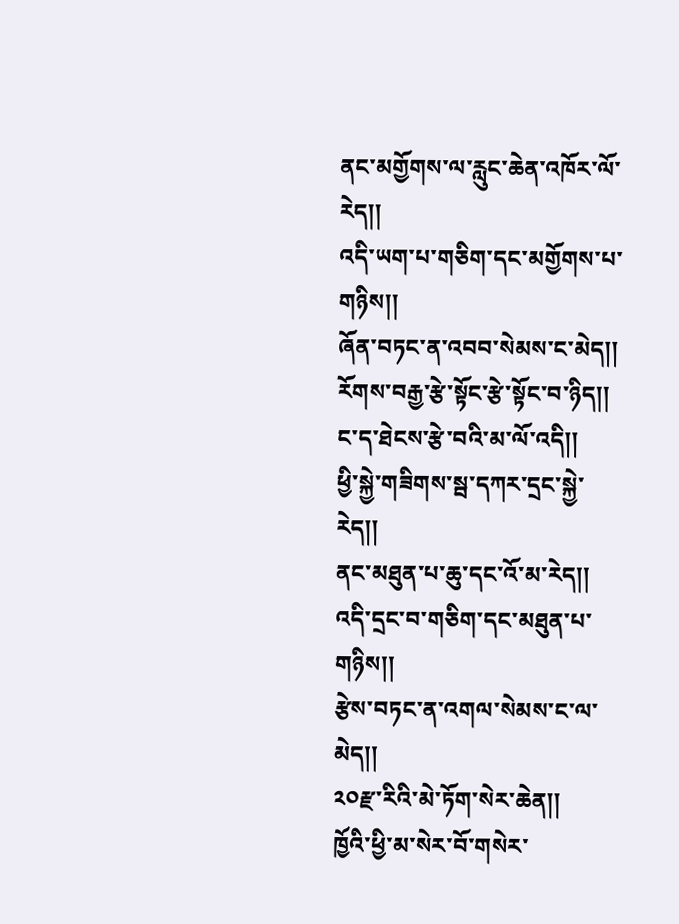ནང་མགྱོགས་ལ་རླུང་ཆེན་འཁོར་ལོ་རེད།།
འདི་ཡག་པ་གཅིག་དང་མགྱོགས་པ་གཉིས།།
ཞོན་བཏང་ན་འབབ་སེམས་ང་མེད།།
རོགས་བརྒྱ་རྩེ་སྟོང་རྩེ་སྟོང་བ་ཉིད།།
ང་ད་ཐེངས་རྩེ་བའི་མ་ལོ་འདི།།
ཕྱི་སྐྱེ་གཟིགས་སྦ་དཀར་དྲང་སྐྱེ་རེད།།
ནང་མཐུན་པ་ཆུ་དང་འོ་མ་རེད།།
འདི་དྲང་བ་གཅིག་དང་མཐུན་པ་གཉིས།།
རྩེས་བཏང་ན་འགལ་སེམས་ང་ལ་མེད།།
༢༠རྫ་རིའི་མེ་ཏོག་སེར་ཆེན།།
ཁྱོའི་ཕྱི་མ་སེར་བོ་གསེར་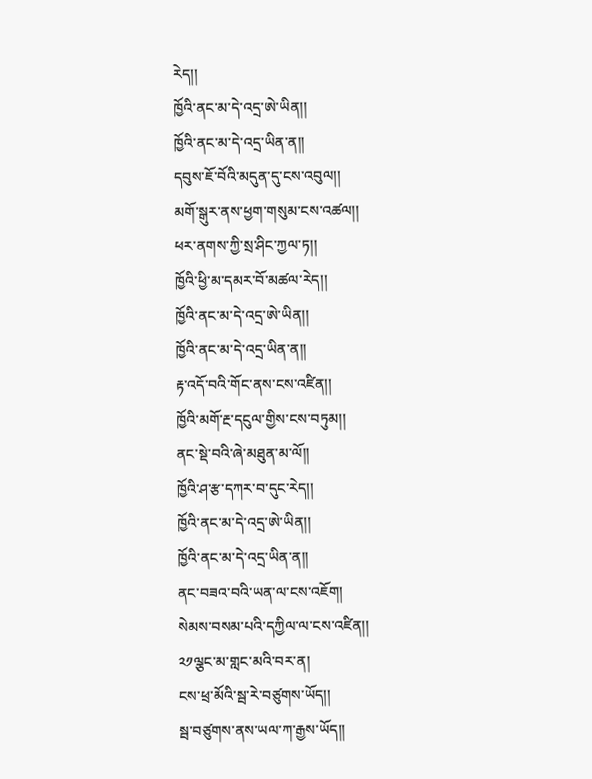རེད།།
ཁྱོའི་ནང་མ་དེ་འདྲ་ཨེ་ཡིན།།
ཁྱོའི་ནང་མ་དེ་འདྲ་ཡིན་ན།།
དབུས་ཇོ་བོའི་མདུན་དུ་ངས་འབུལ།།
མགོ་སྒུར་ནས་ཕྱག་གསུམ་ངས་འཚལ།།
ཕར་ནགས་ཀྱི་སྲ་ཤིང་ཀྱལ་ཏ།།
ཁྱོའི་ཕྱི་མ་དམར་བོ་མཚལ་རེད།།
ཁྱོའི་ནང་མ་དེ་འདྲ་ཨེ་ཡིན།།
ཁྱོའི་ནང་མ་དེ་འདྲ་ཡིན་ན།།
རྟ་འདོ་བའི་གོང་ནས་ངས་འཛིན།།
ཁྱོའི་མགོ་རྔ་དངུལ་གྱིས་ངས་བཏུམ།།
ནང་སྡེ་བའི་ཞེ་མཐུན་མ་ལོ།།
ཁྱོའི་ཤ་རྩ་དཀར་བ་དུང་རེད།།
ཁྱོའི་ནང་མ་དེ་འདྲ་ཨེ་ཡིན།།
ཁྱོའི་ནང་མ་དེ་འདྲ་ཡིན་ན།།
ནང་བཟའ་བའི་ཡན་ལ་ངས་འཇོག།
སེམས་བསམ་པའི་དཀྱིལ་ལ་ངས་འཛིན།།
༢༡ལྕང་མ་གླང་མའི་བར་ན།
ངས་ཕྲ་མོའི་སྦ་རེ་བཙུགས་ཡོད།།
སྦ་བཙུགས་ནས་ཡལ་ཀ་རྒྱས་ཡོད།།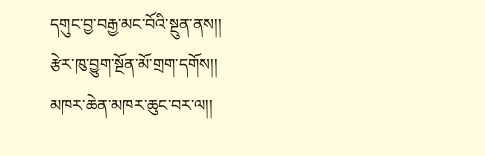དགུང་བྱ་བརྒྱ་མང་བོའི་སྔུན་ནས།།
རྩེར་ཁུ་བྱུག་སྔོན་མོ་གྲག་དགོས།།
མཁར་ཆེན་མཁར་ཆུང་བར་ལ།།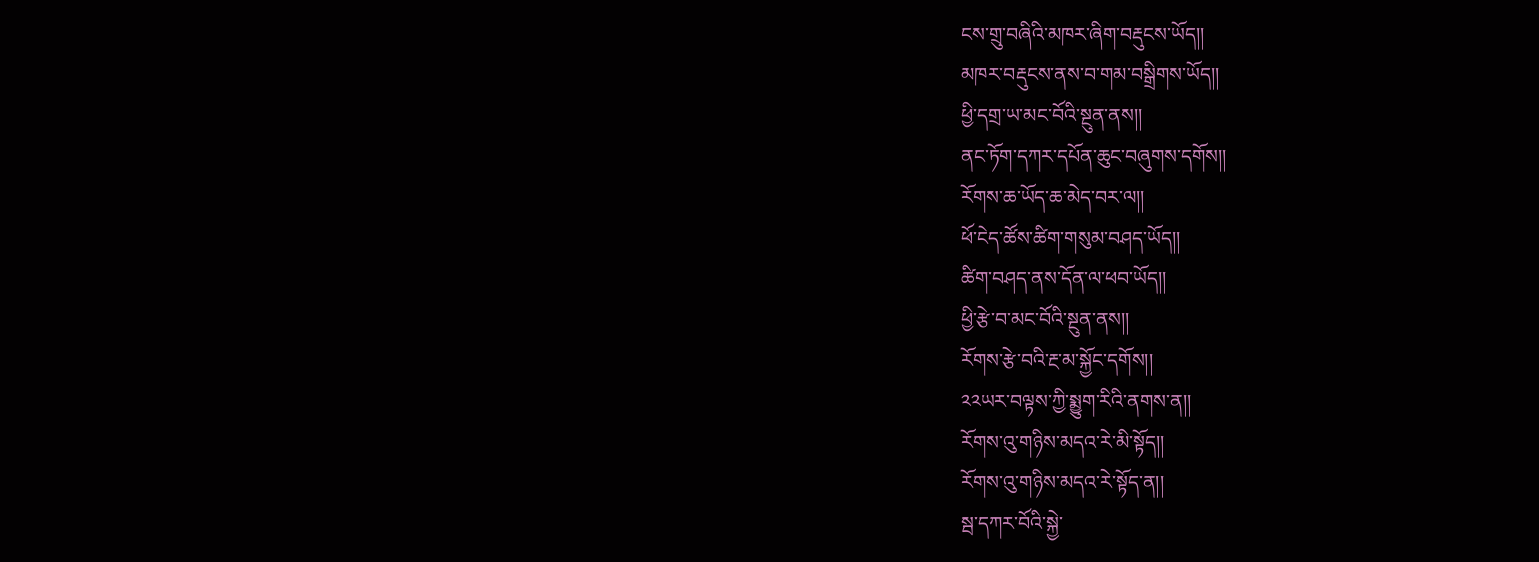ངས་གྲུ་བཞིའི་མཁར་ཞིག་བརྡུངས་ཡོད།།
མཁར་བརྡུངས་ནས་བ་གམ་བསྒྲིགས་ཡོད།།
ཕྱི་དགྲ་ཡ་མང་བོའི་སྔུན་ནས།།
ནང་ཏོག་དཀར་དཔོན་ཆུང་བཞུགས་དགོས།།
རོགས་ཆ་ཡོད་ཆ་མེད་བར་ལ།།
ཕོ་ངེད་ཚོས་ཚིག་གསུམ་བཤད་ཡོད།།
ཚིག་བཤད་ནས་དོན་ལ་ཕབ་ཡོད།།
ཕྱི་རྩེ་བ་མང་བོའི་སྔུན་ནས།།
རོགས་རྩེ་བའི་རྔ་མ་སྐྱོང་དགོས།།
༢༢ཡར་བལྟས་ཀྱི་སྨྱུག་རིའི་ནགས་ན།།
རོགས་འུ་གཉིས་མདའ་རེ་མི་སྟོད།།
རོགས་འུ་གཉིས་མདའ་རེ་སྟོད་ན།།
སྦ་དཀར་བོའི་སྐྱེ་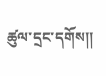ཚུལ་དྲང་དགོས།།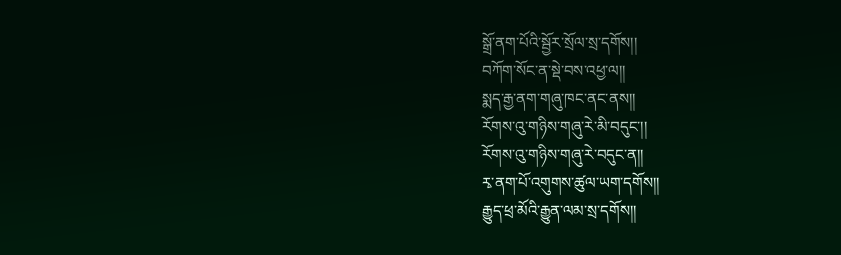སྒྲོ་ནག་པོའི་སྦྱོར་སྲོལ་སྲ་དགོས།།
བཀོག་སོང་ན་སྡེ་བས་འཕྱ་ལ།།
སྨད་རྒྱ་ནག་གཞུ་ཁང་ནང་ནས།།
རོགས་འུ་གཉིས་གཞུ་རེ་མི་བདུང་།།
རོགས་འུ་གཉིས་གཞུ་རེ་བདུང་ན།།
རྭ་ནག་པོ་འགུགས་ཚུལ་ཡག་དགོས།།
རྒྱུད་ཕྲ་མོའི་རྒྱུན་ལམ་སྲ་དགོས།།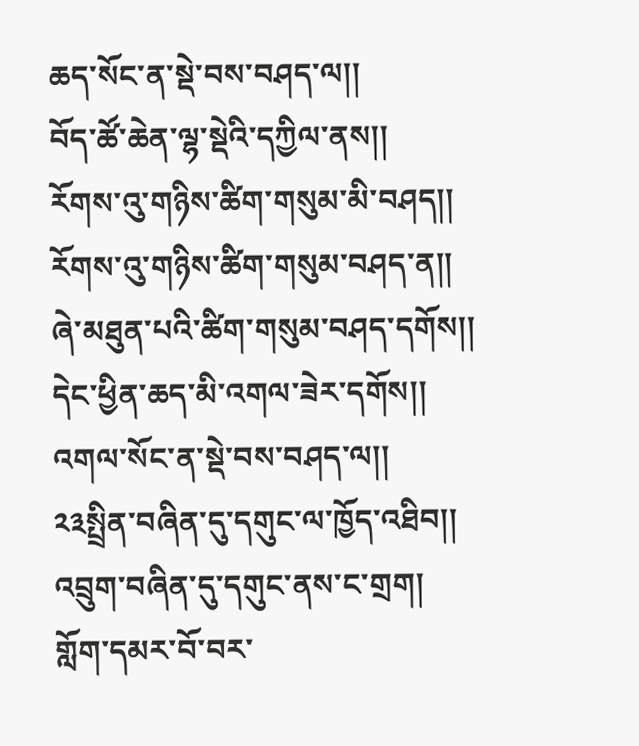ཆད་སོང་ན་སྡེ་བས་བཤད་ལ།།
བོད་ཚོ་ཆེན་ལྷ་སྡེའི་དཀྱིལ་ནས།།
རོགས་འུ་གཉིས་ཚིག་གསུམ་མི་བཤད།།
རོགས་འུ་གཉིས་ཚིག་གསུམ་བཤད་ན།།
ཞེ་མཐུན་པའི་ཚིག་གསུམ་བཤད་དགོས།།
དེང་ཕྱིན་ཆད་མི་འགལ་ཟེར་དགོས།།
འགལ་སོང་ན་སྡེ་བས་བཤད་ལ།།
༢༣སྤྲིན་བཞིན་དུ་དགུང་ལ་ཁྱོད་འཐིབ།།
འབྲུག་བཞིན་དུ་དགུང་ནས་ང་གྲག།
གློག་དམར་བོ་བར་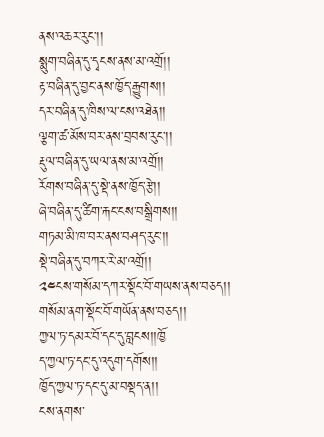ནས་འཆར་རུང་།།
སྨུག་བཞིན་དུ་དྭངས་ནས་མ་འགྲོ།།
རྟ་བཞིན་དུ་བྱང་ནས་ཁྱོད་རྒྱུགས།།
དར་བཞིན་དུ་ཁིས་ལ་ངས་འཐེན།།
ལྕག་ཚ་མོས་བར་ནས་བྲབས་རུང་།།
རྡུལ་བཞིན་དུ་ཡལ་ནས་མ་འགྲོ།།
རོགས་བཞིན་དུ་སྡེ་ནས་ཁྱོད་རྩེ།།
ཞེ་བཞིན་དུ་ཚིག་རྐང་ངས་བསྒྲིགས།།
གཏམ་མི་ཁ་བར་ནས་བཤད་རུང་།།
སྡེ་བཞིན་དུ་བཀར་རེ་མ་འགྲོ།།
༢༤ངས་གསོམ་དཀར་སྡོང་བོ་གཡས་ནས་བཅད།།
གསོམ་ནག་སྡོང་བོ་གཡོན་ནས་བཅད།།
ཀྱལ་ཏ་དམར་བོ་དང་དུ་བླངས།།ཁྱོ
ད་ཀྱལ་ཏ་དང་དུ་འདུག་དགོས།།
ཁྱོད་ཀྱལ་ཏ་དང་དུ་མ་བསྡད་ན།།
ངས་ནགས་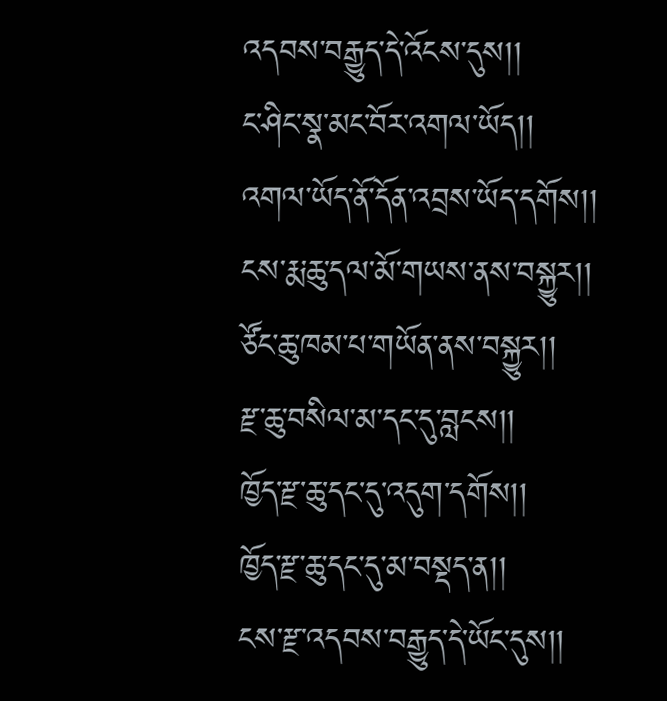འདབས་བརྒྱུད་དེ་འོངས་དུས།།
ང་ཤིང་སྣ་མང་བོར་འགལ་ཡོད།།
འགལ་ཡོད་ནོ་དོན་འབྲས་ཡོད་དགོས།།
ངས་རྨ་ཆུ་དལ་མོ་གཡས་ནས་བསྐྱུར།།
ཙོང་ཆུ་ཁམ་པ་གཡོན་ནས་བསྐྱུར།།
རྫ་ཆུ་བསིལ་མ་དང་དུ་བླངས།།
ཁྱོད་རྫ་ཆུ་དང་དུ་འདུག་དགོས།།
ཁྱོད་རྫ་ཆུ་དང་དུ་མ་བསྡད་ན།།
ངས་རྫ་འདབས་བརྒྱུད་དེ་ཡོང་དུས།།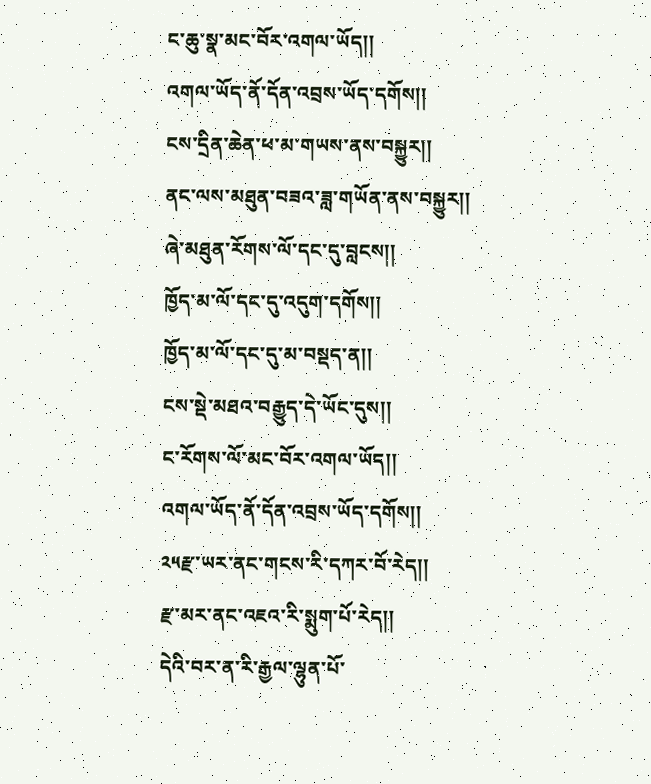ང་ཆུ་སྣ་མང་བོར་འགལ་ཡོད།།
འགལ་ཡོད་ནོ་དོན་འབྲས་ཡོད་དགོས།།
ངས་དྲིན་ཆེན་ཕ་མ་གཡས་ནས་བསྐྱུར།།
ནང་ལས་མཐུན་བཟའ་ཟླ་གཡོན་ནས་བསྐྱུར།།
ཞེ་མཐུན་རོགས་ལོ་དང་དུ་བླངས།།
ཁྱོད་མ་ལོ་དང་དུ་འདུག་དགོས།།
ཁྱོད་མ་ལོ་དང་དུ་མ་བསྡད་ན།།
ངས་སྡེ་མཐའ་བརྒྱུད་དེ་ཡོང་དུས།།
ང་རོགས་ལོ་མང་བོར་འགལ་ཡོད།།
འགལ་ཡོད་ནོ་དོན་འབྲས་ཡོད་དགོས།།
༢༥རྫ་ཡར་ནང་གངས་རི་དཀར་བོ་རེད།།
རྫ་མར་ནང་འཇའ་རི་སྨུག་པོ་རེད།།
དེའི་བར་ན་རི་རྒྱལ་ལྷུན་པོ་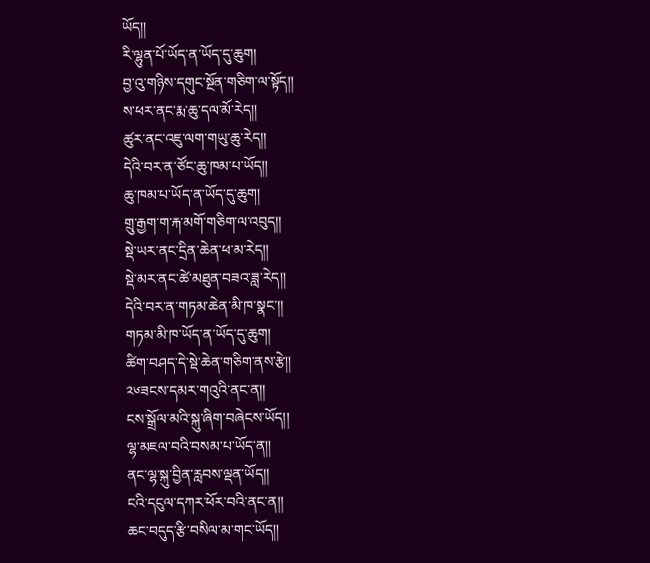ཡོད།།
རི་ལྷུན་པོ་ཡོད་ན་ཡོད་དུ་ཆུག།
བྱ་འུ་གཉིས་དགུང་སྔོན་གཅིག་ལ་སྟོད།།
ས་ཕར་ནང་རྨ་ཆུ་དལ་མོ་རེད།།
ཚུར་ནང་འཇུ་ལག་གཡུ་ཆུ་རེད།།
དེའི་བར་ན་ཙོང་ཆུ་ཁམ་པ་ཡོད།།
ཆུ་ཁམ་པ་ཡོད་ན་ཡོད་དུ་ཆུག།
གྲུ་རྒྱག་ག་རྐ་མགོ་གཅིག་ལ་འབུད།།
སྡེ་ཡར་ནང་དྲིན་ཆེན་ཕ་མ་རེད།།
སྡེ་མར་ནང་ཚེ་མཐུན་བཟའ་ཟླ་རེད།།
དེའི་བར་ན་གཏམ་ཆེན་མི་ཁ་སྣང་།།
གཏམ་མི་ཁ་ཡོད་ན་ཡོད་དུ་ཆུག།
ཚིག་བཤད་དེ་སྡེ་ཆེན་གཅིག་ནས་རྩེ།།
༢༦ཟངས་དམར་གའུའི་ནང་ན།།
ངས་སྒྲོལ་མའི་སྐུ་ཞིག་བཞེངས་ཡོད།།
ལྷ་མཇལ་བའི་བསམ་པ་ཡོད་ན།།
ནང་ལྷ་སྐུ་བྱིན་རླབས་ལྡན་ཡོད།།
ངའི་དངུལ་དཀར་ཕོར་བའི་ནང་ན།།
ཆང་བདུད་རྩི་བསིལ་མ་གང་ཡོད།།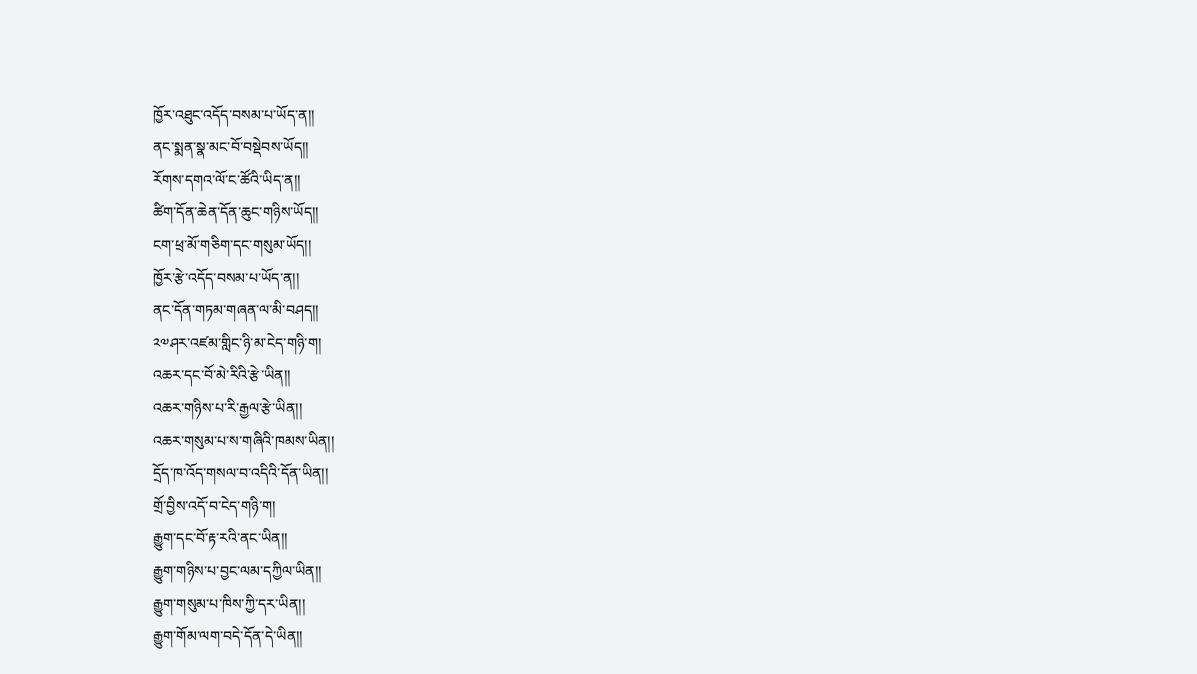ཁྱོར་འཐུང་འདོད་བསམ་པ་ཡོད་ན།།
ནང་སྨན་སྣ་མང་བོ་བསྡེབས་ཡོད།།
རོགས་དགའ་ལོ་ང་ཚོའི་ཡིད་ན།།
ཚིག་དོན་ཆེན་དོན་ཆུང་གཉིས་ཡོད།།
ངག་ཕྲ་མོ་གཅིག་དང་གསུམ་ཡོད།།
ཁྱོར་རྩེ་འདོད་བསམ་པ་ཡོད་ན།།
ནང་དོན་གཏམ་གཞན་ལ་མི་བཤད།།
༢༧ཤར་འཛམ་གླིང་ཉི་མ་ངེད་གཉི་ག།
འཆར་དང་བོ་མེ་རིའི་རྩེ་ཡིན།།
འཆར་གཉིས་པ་རི་རྒྱལ་རྩེ་ཡིན།།
འཆར་གསུམ་པ་ས་གཞིའི་ཁམས་ཡིན།།
དྲོད་ཁ་འོད་གསལ་བ་འདིའི་དོན་ཡིན།།
གྲོ་བྱིས་འདོ་བ་ངེད་གཉི་ག།
རྒྱུག་དང་བོ་རྟ་རའི་ནང་ཡིན།།
རྒྱུག་གཉིས་པ་བྱང་ལམ་དཀྱིལ་ཡིན།།
རྒྱུག་གསུམ་པ་ཁིས་ཀྱི་དར་ཡིན།།
རྒྱུག་གོམ་ལག་བདེ་དོན་དེ་ཡིན།།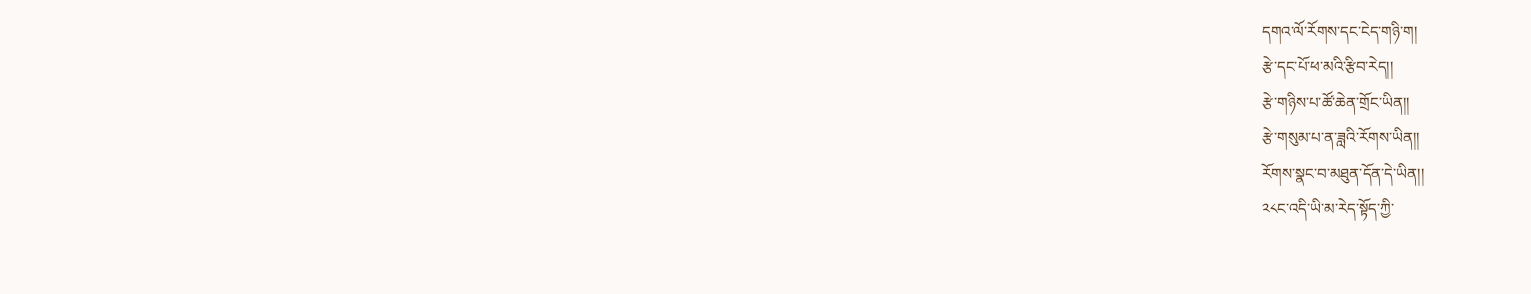དགའ་ལོ་རོགས་དང་ངེད་གཉི་ག།
རྩེ་དང་པོ་ཕ་མའི་རྩིབ་རེད།།
རྩེ་གཉིས་པ་ཚོ་ཆེན་གྲོང་ཡིན།།
རྩེ་གསུམ་པ་ན་ཟླའི་རོགས་ཡིན།།
རོགས་སྣང་བ་མཐུན་དོན་དེ་ཡིན།།
༢༨ང་འདི་ཡི་མ་རེད་སྟོད་ཀྱི་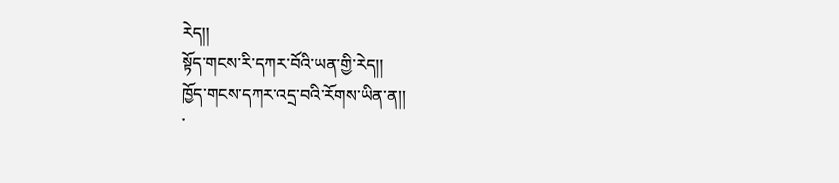རེད།།
སྟོད་གངས་རི་དཀར་བོའི་ཡན་གྱི་རེད།།
ཁྱོད་གངས་དཀར་འདྲ་བའི་རོགས་ཡིན་ན།།
་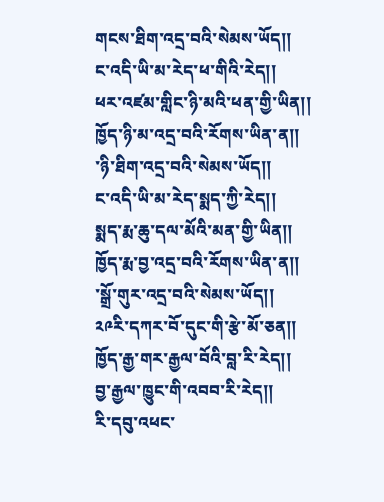གངས་ཐིག་འདྲ་བའི་སེམས་ཡོད།།
ང་འདི་ཡི་མ་རེད་ཕ་གིའི་རེད།།
ཕར་འཛམ་གླིང་ཉི་མའི་ཕན་གྱི་ཡིན།།
ཁྱོད་ཉི་མ་འདྲ་བའི་རོགས་ཡིན་ན།།
་ཉི་ཐིག་འདྲ་བའི་སེམས་ཡོད།།
ང་འདི་ཡི་མ་རེད་སྨད་ཀྱི་རེད།།
སྨད་རྨ་ཆུ་དལ་མོའི་མན་གྱི་ཡིན།།
ཁྱོད་རྨ་བྱ་འདྲ་བའི་རོགས་ཡིན་ན།།
་སྒྲོ་གུར་འདྲ་བའི་སེམས་ཡོད།།
༢༩རི་དཀར་བོ་དུང་གི་རྩེ་མོ་ཅན།།
ཁྱོད་རྒྱ་གར་རྒྱལ་བོའི་བླ་རི་རེད།།
བྱ་རྒྱལ་ཁྱུང་གི་འབབ་རི་རེད།།
རི་དབུ་འཕང་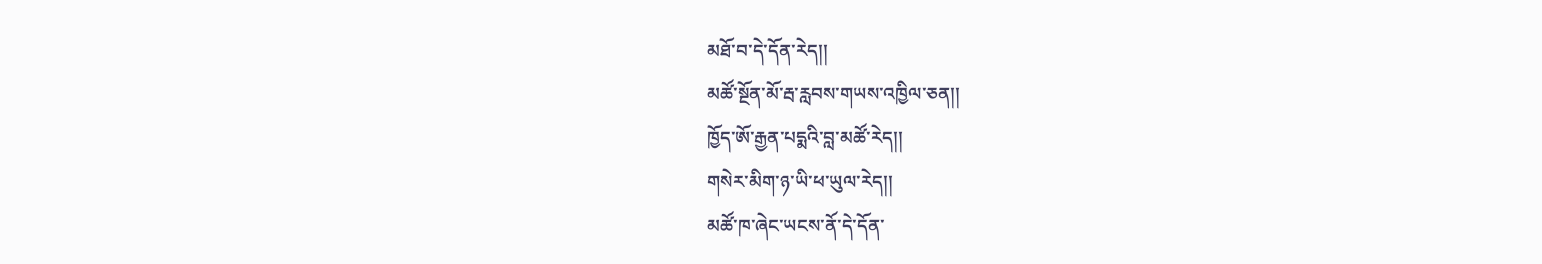མཐོ་བ་དེ་དོན་རེད།།
མཚོ་སྔོན་མོ་རྦ་རླབས་གཡས་འཁྱིལ་ཅན།།
ཁྱོད་ཨོ་རྒྱན་པདྨའི་བླ་མཚོ་རེད།།
གསེར་མིག་ཉ་ཡི་ཕ་ཡུལ་རེད།།
མཚོ་ཁ་ཞེང་ཡངས་ནོ་དེ་དོན་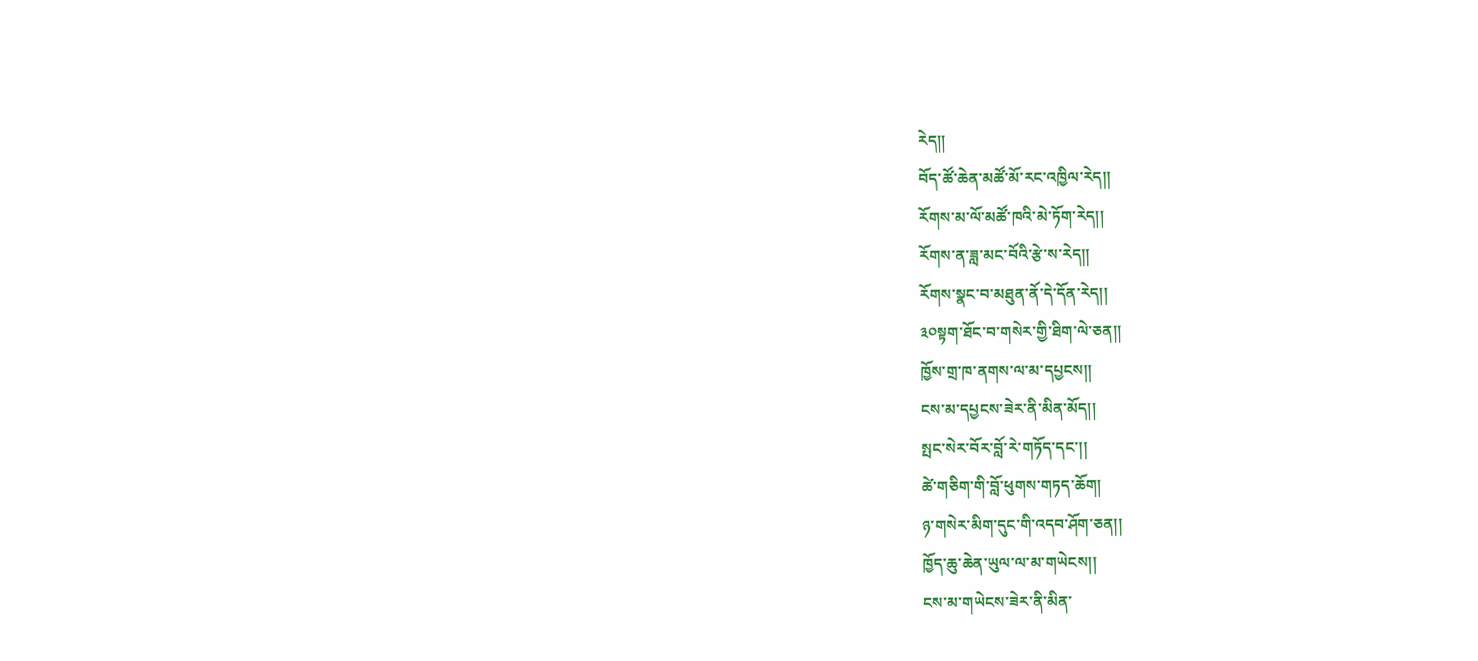རེད།།
བོད་ཚོ་ཆེན་མཚོ་མོ་རང་འཁྱིལ་རེད།།
རོགས་མ་ལོ་མཚོ་ཁའི་མེ་ཏོག་རེད།།
རོགས་ན་ཟླ་མང་བོའི་རྩེ་ས་རེད།།
རོགས་སྣང་བ་མཐུན་ནོ་དེ་དོན་རེད།།
༣༠སྟག་ཐོང་བ་གསེར་གྱི་ཐིག་ལེ་ཅན།།
ཁྱོས་གྲ་ཁ་ནགས་ལ་མ་དཔྱངས།།
ངས་མ་དཔྱངས་ཟེར་ནི་མིན་མོད།།
སྤང་སེར་བོར་བློ་རེ་གཏོད་དང་།།
ཚེ་གཅིག་གི་བློ་ཕུགས་གཏད་ཆོག།
ཉ་གསེར་མིག་དུང་གི་འདབ་ཤོག་ཅན།།
ཁྱོད་ཆུ་ཆེན་ཡུལ་ལ་མ་གཡེངས།།
ངས་མ་གཡེངས་ཟེར་ནི་མིན་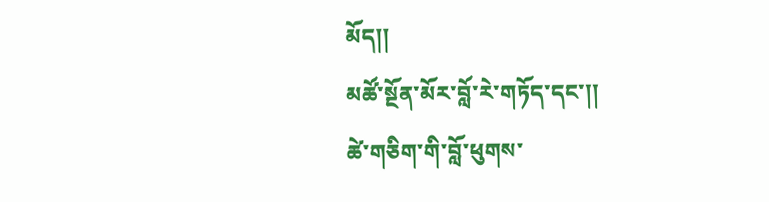མོད།།
མཚོ་སྔོན་མོར་བློ་རེ་གཏོད་དང་།།
ཚེ་གཅིག་གི་བློ་ཕུགས་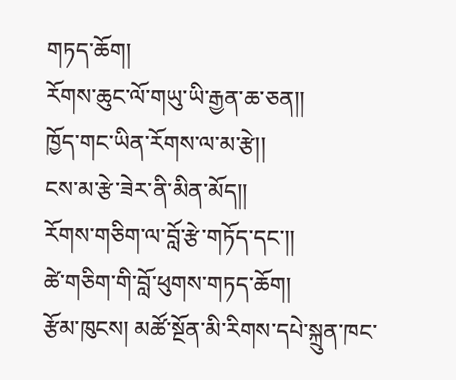གཏད་ཆོག།
རོགས་ཆུང་ལོ་གཡུ་ཡི་རྒྱན་ཆ་ཅན།།
ཁྱོད་གང་ཡིན་རོགས་ལ་མ་རྩེ།།
ངས་མ་རྩེ་ཟེར་ནི་མིན་མོད།།
རོགས་གཅིག་ལ་བློ་རྩེ་གཏོད་དང་།།
ཚེ་གཅིག་གི་བློ་ཕུགས་གཏད་ཆོག།
རྩོམ་ཁུངས། མཚོ་སྔོན་མི་རིགས་དཔེ་སྐྲུན་ཁང་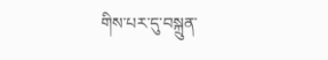གིས་པར་དུ་བསྐྲུན་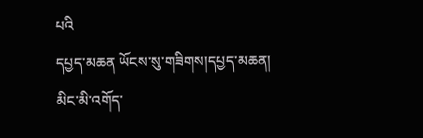པའི
དཔྱད་མཆན ཡོངས་སུ་གཟིགས།དཔྱད་མཆན།
མིང་མི་འགོད་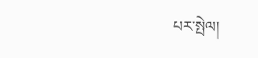པར་སྤེལ།